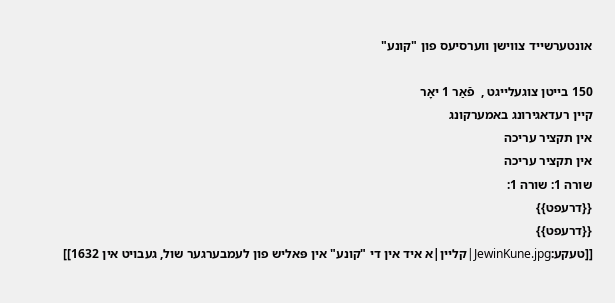אונטערשייד צווישן ווערסיעס פון "קונע"

150 בייטן צוגעלייגט ,  פֿאַר 1 יאָר
קיין רעדאגירונג באמערקונג
אין תקציר עריכה
אין תקציר עריכה
שורה 1: שורה 1:
{{דרעפט}}
{{דרעפט}}
[[טעקע:JewinKune.jpg|קליין|א איד אין די "קונע" אין פּאליש פון לעמבערגער שול, געבויט אין 1632]]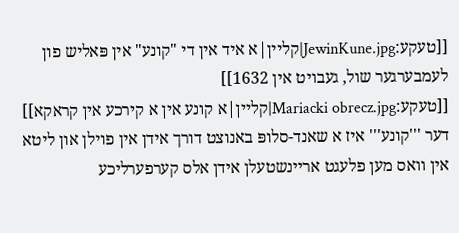[[טעקע:JewinKune.jpg|קליין|א איד אין די "קונע" אין פּאליש פון לעמבערגער שול, געבויט אין 1632]]
[[טעקע:Mariacki obrecz.jpg|קליין|א קונע אין א קירכע אין קראקא]]
דער '''קונע''' איז א שאנד-סלופּ באנוצט דורך אידן אין פוילן און ליטא אין וואס מען פלעגט אריינשטעלן אידן אלס קערפערליכע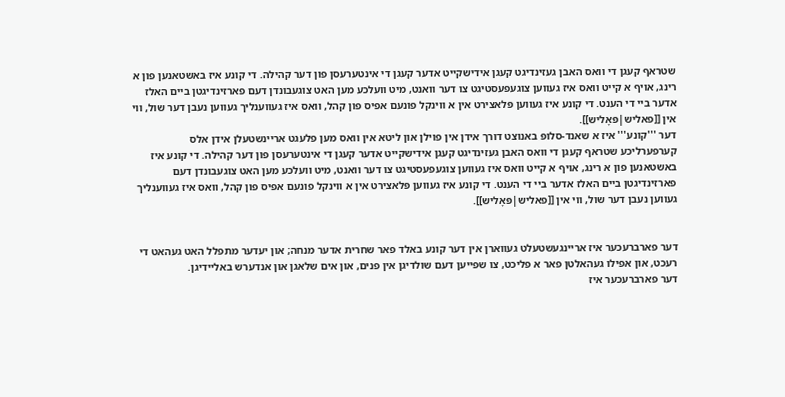שטראף קעגן די וואס האבן געזינדיגט קעגן אידישקייט אדער קעגן די אינטערעסן פון דער קהילה. די קונע איז באשטאנען פון א רינג, אויף א קייט וואס איז געווען צוגעפעסטיגט צו דער וואנט, מיט וועלכע מען האט צוגעבונדן דעם פארזינדיגטן ביים האלז אדער ביי די הענט. די קונע איז געווען פּלאצירט אין א ווינקל פונעם אפיס פון קהל, וואס איז געווענליך געווען נעבן דער שול, ווי אין [[פאליש|פּאָליש]].
דער '''קונע''' איז א שאנד-סלופּ באנוצט דורך אידן אין פוילן און ליטא אין וואס מען פלעגט אריינשטעלן אידן אלס קערפערליכע שטראף קעגן די וואס האבן געזינדיגט קעגן אידישקייט אדער קעגן די אינטערעסן פון דער קהילה. די קונע איז באשטאנען פון א רינג, אויף א קייט וואס איז געווען צוגעפעסטיגט צו דער וואנט, מיט וועלכע מען האט צוגעבונדן דעם פארזינדיגטן ביים האלז אדער ביי די הענט. די קונע איז געווען פּלאצירט אין א ווינקל פונעם אפיס פון קהל, וואס איז געווענליך געווען נעבן דער שול, ווי אין [[פאליש|פּאָליש]].


דער פארברעכער איז אריינגעשטעלט געווארן אין דער קונע באלד פאר שחרית אדער מנחה; און יעדער מתפלל האט געהאט די רעכט, און אפילו געהאלטן פאר א פליכט, צו שפייען דעם שולדיגן אין פנים, און אים שלאגן און אנדערש באליידיגן.
דער פארברעכער איז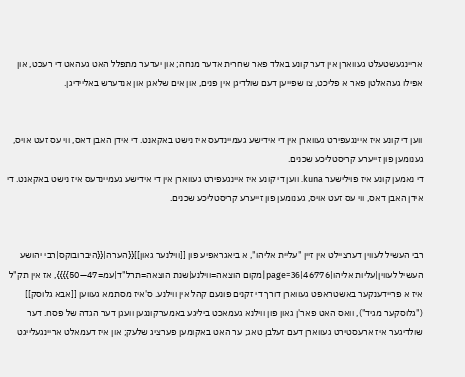אריינגעשטעלט געווארן אין דער קונע באלד פאר שחרית אדער מנחה; און יעדער מתפלל האט געהאט די רעכט, און אפילו געהאלטן פאר א פליכט, צו שפייען דעם שולדיגן אין פנים, און אים שלאגן און אנדערש באליידיגן.


ווען די קונע איז איינגעפירט געווארן אין די אידישע געמיינדעס איז נישט באקאנט. די אידן האבן דאס, ווי עס זעט אויס, גענומען פון זייערע קריסטליכע שכנים.
די נאמען קונע איז פוילישער kuna. ווען די קונע איז איינגעפירט געווארן אין די אידישע געמיינדעס איז נישט באקאנט. די אידן האבן דאס, ווי עס זעט אויס, גענומען פון זייערע קריסטליכע שכנים.


רבי העשיל לעווין דערציילט אין זיין "עליית אליהו", א ביאגראפיע פון [[ווילנער גאון]]{{הערה|{{היברובוקס|רבי יהושע העשיל לעווין|עליות אליהו|46776|page=36|מקום הוצאה=ווילנע|שנת הוצאה=תרל"ד|עמ=47—50}}}}, אז אין תק"ל איז א פריידענקער באשטראפט געווארן דורך די זקנים פונעם קהל אין ווילנע. ס'איז מסתמא געווען [[אבא גלוסק]] ("גלוסקער מגיד"), וואס האט פאר'ן גאון פון ווילנא געמאכט ביליגע באמערקונגען וועגן דער הגדה של פסח. דער שולדיגער איז ארעסטירט געווארן דעם זעלבן טאג; ער האט באקומען פערציג שלעק; און איז דעמאלט אריינגעלייגט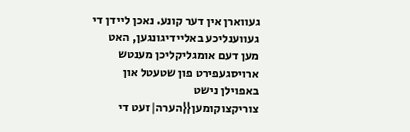געווארן אין דער קונע. נאכן ליידן די געווענליכע באליידיגונגען, האט מען דעם אומגליקליכן מענטש ארויסגעפירט פון שטעטל און באפוילן נישט צוריקצוקומען{{הערה|זעט די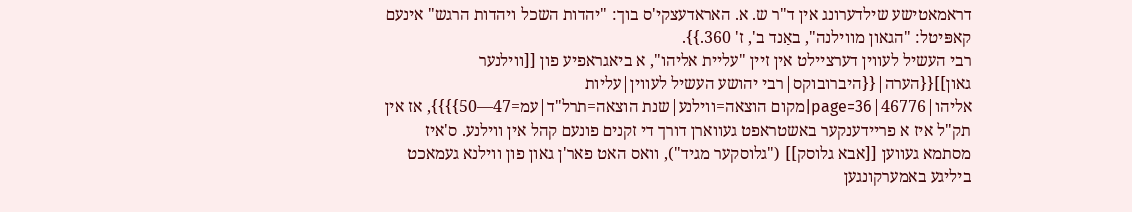דראמאטישע שילדערונג אין ד"ר ש. א. האראדעצקי'ס בוך: "יהדות השכל ויהדות הרגש" אינעם קאפּיטל: "הגאון מווילנה", באַנד ב', ז' 360.}}.
רבי העשיל לעווין דערציילט אין זיין "עליית אליהו", א ביאגראפיע פון [[ווילנער גאון]]{{הערה|{{היברובוקס|רבי יהושע העשיל לעווין|עליות אליהו|46776|page=36|מקום הוצאה=ווילנע|שנת הוצאה=תרל"ד|עמ=47—50}}}}, אז אין תק"ל איז א פריידענקער באשטראפט געווארן דורך די זקנים פונעם קהל אין ווילנע. ס'איז מסתמא געווען [[אבא גלוסק]] ("גלוסקער מגיד"), וואס האט פאר'ן גאון פון ווילנא געמאכט ביליגע באמערקונגען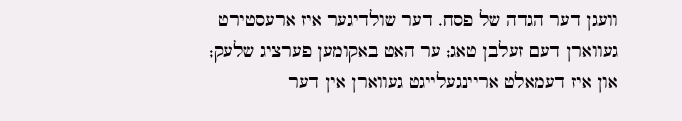וועגן דער הגדה של פסח. דער שולדיגער איז ארעסטירט געווארן דעם זעלבן טאג; ער האט באקומען פערציג שלעק; און איז דעמאלט אריינגעלייגט געווארן אין דער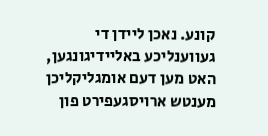קונע. נאכן ליידן די געווענליכע באליידיגונגען, האט מען דעם אומגליקליכן מענטש ארויסגעפירט פון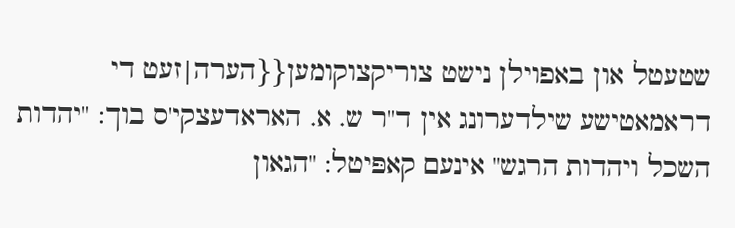שטעטל און באפוילן נישט צוריקצוקומען{{הערה|זעט די דראמאטישע שילדערונג אין ד"ר ש. א. האראדעצקי'ס בוך: "יהדות השכל ויהדות הרגש" אינעם קאפּיטל: "הגאון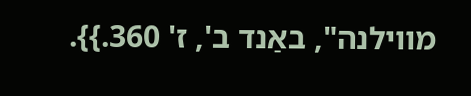מווילנה", באַנד ב', ז' 360.}}.